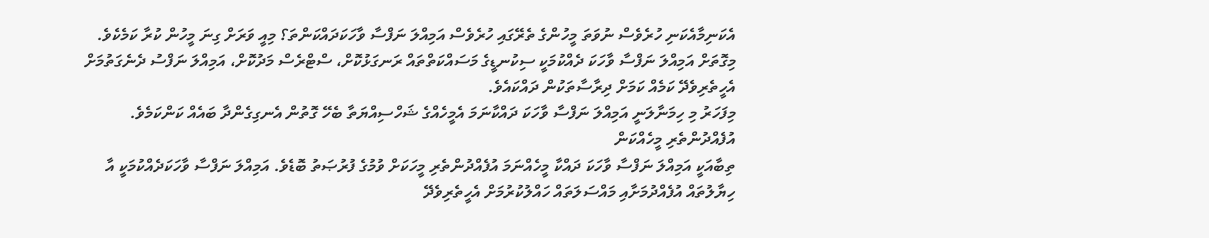އެކަނިމާއެކަނި ހުރެވެސް ނުވަތަ މީހުންގެ ތެރޭގައި ހުރެވެސް އަމިއްލަ ނަފްސާ ވާހަކަދައްކަންތަ؟ މިއީ ވަރަށް ގިނަ މީހުން ކުރާ ކަމެކެވެ. މިގޮތަށް އަމިއްލަ ނަފްސާ ވާހަކަ ދެއްކުމަކީ ސިކުނޑީގެ މަސައްކަތްތައް ރަނގަޅުކޮށް، ސްޓްރެސް މަދުކޮށް، އަމިއްލަ ނަފްސު ދެނެގަތުމަށް އެހީތެރިވެދޭ ކަމެއް ކަމަށް ދިރާސާތަކުން ދައްކައެވެ.
މިފަހަރު މި ހިމަނާލަނީ އަމިއްލަ ނަފްސާ ވާހަކަ ދައްކާނަމަ އެމީހެއްގެ ޝަހްސިއްޔަތާ ބެހޭ ގޮތުން އެނގިގެންދާ ބައެއް ކަންކަމެވެ.
އުފެއްދުންތެރި މީހެއްކަން
ތިބާއަކީ އަމިއްލަ ނަފްސާ ވާހަކަ ދައްކާ މީހެއްނަމަ އުފެއްދުންތެރި މީހަކަށް ވުމުގެ ފުރުޞަތު ބޮޑެވެ. އަމިއްލަ ނަފްސާ ވާހަކަދެއްކުމަކީ އާ ހިޔާލުތައް އުފެއްދުމަށާއި މައްސަލަތައް ހައްލުކުރުމަށް އެހީތެރިވެދޭ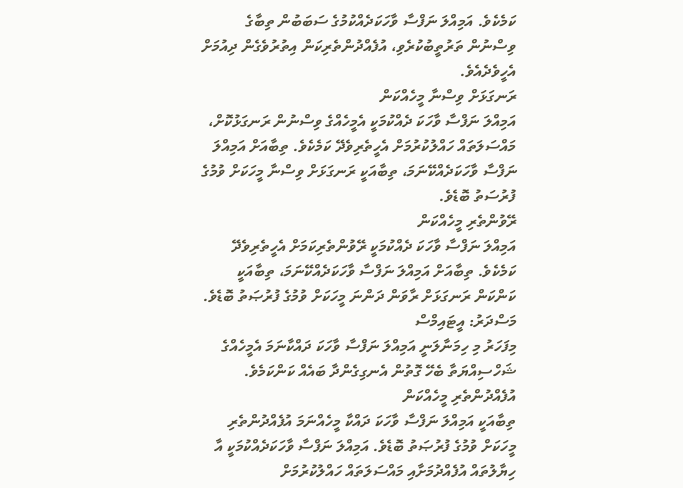ކަމެކެވެ. އަމިއްލަ ނަފްސާ ވާހަކަދެއްކުމުގެ ސަބަބުން ތިބާގެ ވިސްނުން ތަރުތީބުކުރެވި، އުފެއްދުންތެރިކަން އިތުރުވެގެން ދިއުމަށް އެހީވެދެއެވެ.
ރަނގަޅަށް ވިސްނާ މީހެއްކަން
އަމިއްލަ ނަފްސާ ވާހަކަ ދެއްކުމަކީ އެމީހެއްގެ ވިސްނުން ރަނގަޅުކޮށް، މައްސަލަތައް ހައްލުކުރުމަށް އެހީތެރިވެދޭ ކަމެކެވެ. ތިބާއަށް އަމިއްލަ ނަފްސާ ވާހަކަދެއްކޭނަމަ، ތިބާއަކީ ރަނގަޅަށް ވިސްނާ މީހަކަށް ވުމުގެ ފުރުސަތު ބޮޑެވެ.
ރޭވުންތެރި މީހެއްކަން
އަމިއްލަ ނަފްސާ ވާހަކަ ދެއްކުމަކީ ރޭވުންތެރިކަމަށް އެހީތެރިވެދޭ ކަމެކެވެ. ތިބާއަށް އަމިއްލަ ނަފްސާ ވާހަކަދެއްކޭނަމަ، ތިބާއަކީ ކަންކަން ރަނގަޅަށް ރާވަން ދަންނަ މީހަކަށް ވުމުގެ ފުރުޞަތު ބޮޑެވެ.
މަސްދަރު: އީޓައިމްސް
މިފަހަރު މި ހިމަނާލަނީ އަމިއްލަ ނަފްސާ ވާހަކަ ދައްކާނަމަ އެމީހެއްގެ ޝަހްސިއްޔަތާ ބެހޭ ގޮތުން އެނގިގެންދާ ބައެއް ކަންކަމެވެ.
އުފެއްދުންތެރި މީހެއްކަން
ތިބާއަކީ އަމިއްލަ ނަފްސާ ވާހަކަ ދައްކާ މީހެއްނަމަ އުފެއްދުންތެރި މީހަކަށް ވުމުގެ ފުރުޞަތު ބޮޑެވެ. އަމިއްލަ ނަފްސާ ވާހަކަދެއްކުމަކީ އާ ހިޔާލުތައް އުފެއްދުމަށާއި މައްސަލަތައް ހައްލުކުރުމަށް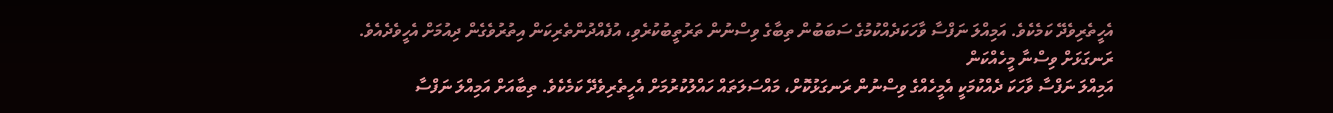އެހީތެރިވެދޭ ކަމެކެވެ. އަމިއްލަ ނަފްސާ ވާހަކަދެއްކުމުގެ ސަބަބުން ތިބާގެ ވިސްނުން ތަރުތީބުކުރެވި، އުފެއްދުންތެރިކަން އިތުރުވެގެން ދިއުމަށް އެހީވެދެއެވެ.
ރަނގަޅަށް ވިސްނާ މީހެއްކަން
އަމިއްލަ ނަފްސާ ވާހަކަ ދެއްކުމަކީ އެމީހެއްގެ ވިސްނުން ރަނގަޅުކޮށް، މައްސަލަތައް ހައްލުކުރުމަށް އެހީތެރިވެދޭ ކަމެކެވެ. ތިބާއަށް އަމިއްލަ ނަފްސާ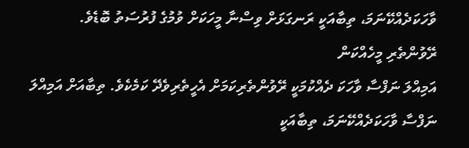ވާހަކަދެއްކޭނަމަ، ތިބާއަކީ ރަނގަޅަށް ވިސްނާ މީހަކަށް ވުމުގެ ފުރުސަތު ބޮޑެވެ.
ރޭވުންތެރި މީހެއްކަން
އަމިއްލަ ނަފްސާ ވާހަކަ ދެއްކުމަކީ ރޭވުންތެރިކަމަށް އެހީތެރިވެދޭ ކަމެކެވެ. ތިބާއަށް އަމިއްލަ ނަފްސާ ވާހަކަދެއްކޭނަމަ، ތިބާއަކީ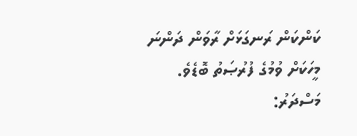ކަންކަން ރަނގަޅަށް ރާވަން ދަންނަ މީހަކަށް ވުމުގެ ފުރުޞަތު ބޮޑެވެ.
މަސްދަރު: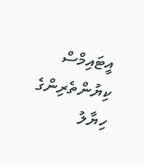އީޓައިމްސް
ކިޔުންތެރިންގެ ހިޔާލު